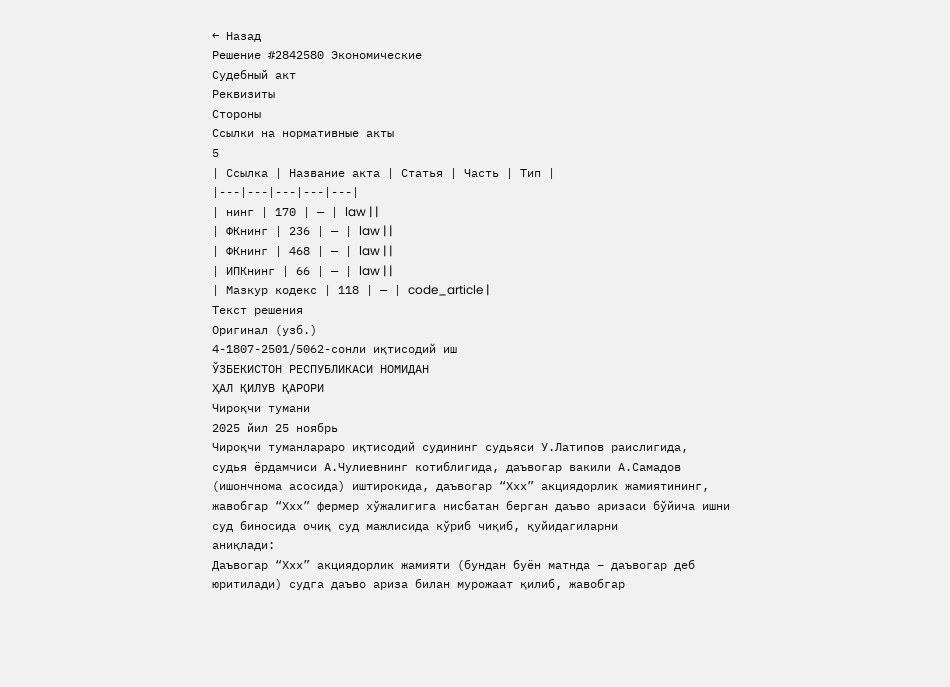← Назад
Решение #2842580 Экономические
Судебный акт
Реквизиты
Стороны
Ссылки на нормативные акты
5
| Ссылка | Название акта | Статья | Часть | Тип |
|---|---|---|---|---|
| нинг | 170 | — | law | |
| ФКнинг | 236 | — | law | |
| ФКнинг | 468 | — | law | |
| ИПКнинг | 66 | — | law | |
| Мазкур кодекс | 118 | — | code_article |
Текст решения
Оригинал (узб.)
4-1807-2501/5062-сонли иқтисодий иш
ЎЗБЕКИСТОН РЕСПУБЛИКАСИ НОМИДАН
ҲАЛ ҚИЛУВ ҚАРОРИ
Чироқчи тумани
2025 йил 25 ноябрь
Чироқчи туманлараро иқтисодий судининг судьяси У.Латипов раислигида,
судья ёрдамчиси А.Чулиевнинг котиблигида, даъвогар вакили А.Самадов
(ишончнома асосида) иштирокида, даъвогар “Ххх” акциядорлик жамиятининг,
жавобгар “Ххх” фермер хўжалигига нисбатан берган даъво аризаси бўйича ишни
суд биносида очиқ суд мажлисида кўриб чиқиб, қуйидагиларни
аниқлади:
Даъвогар “Ххх” акциядорлик жамияти (бундан буён матнда – даъвогар деб
юритилади) судга даъво ариза билан мурожаат қилиб, жавобгар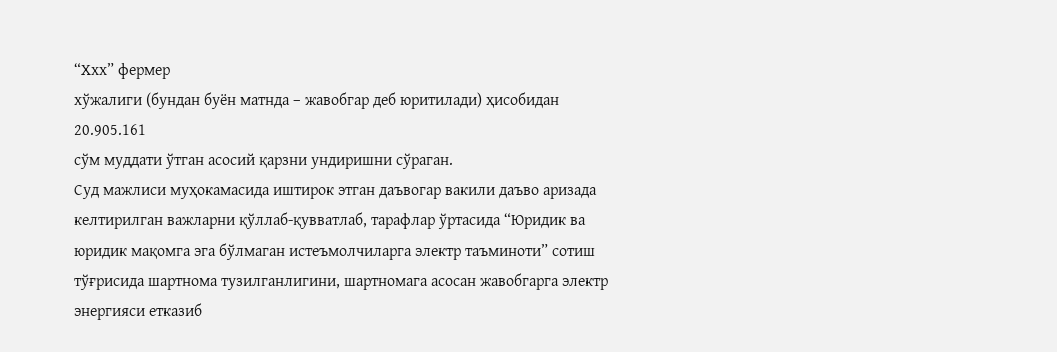“Ххх” фермер
хўжалиги (бундан буён матнда – жавобгар деб юритилади) ҳисобидан 20.905.161
сўм муддати ўтган асосий қарзни ундиришни сўраган.
Суд мажлиси муҳокамасида иштирок этган даъвогар вакили даъво аризада
келтирилган важларни қўллаб-қувватлаб, тарафлар ўртасида “Юридик ва
юридик мақомга эга бўлмаган истеъмолчиларга электр таъминоти” сотиш
тўғрисида шартнома тузилганлигини, шартномага асосан жавобгарга электр
энергияси етказиб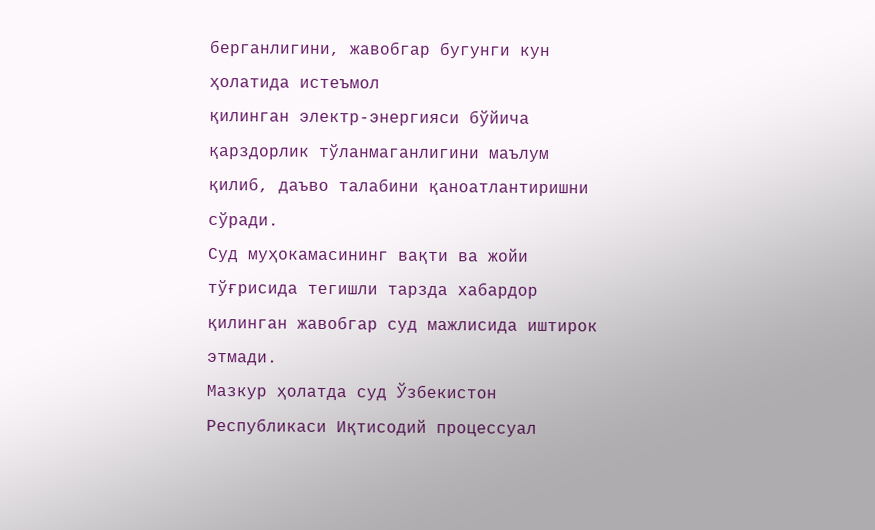берганлигини, жавобгар бугунги кун ҳолатида истеъмол
қилинган электр-энергияси бўйича қарздорлик тўланмаганлигини маълум
қилиб, даъво талабини қаноатлантиришни сўради.
Суд муҳокамасининг вақти ва жойи тўғрисида тегишли тарзда хабардор
қилинган жавобгар суд мажлисида иштирок этмади.
Мазкур ҳолатда суд Ўзбекистон Республикаси Иқтисодий процессуал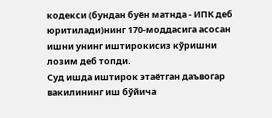кодекси (бундан буён матнда - ИПК деб юритилади)нинг 170-моддасига асосан
ишни унинг иштирокисиз кўришни лозим деб топди.
Суд ишда иштирок этаётган даъвогар вакилининг иш бўйича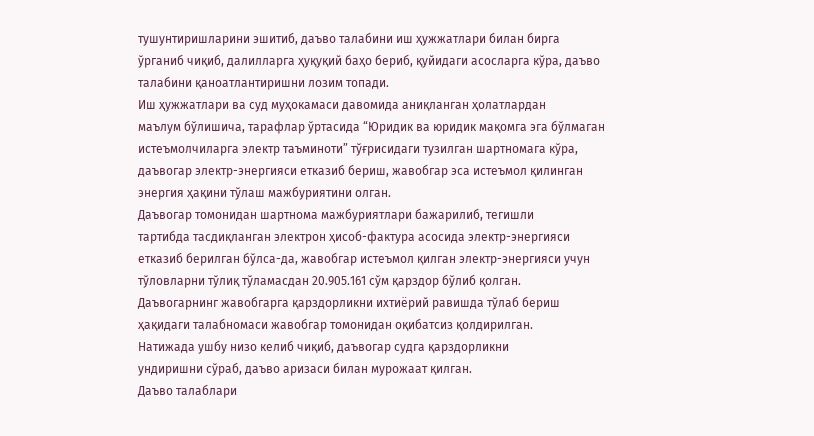тушунтиришларини эшитиб, даъво талабини иш ҳужжатлари билан бирга
ўрганиб чиқиб, далилларга ҳуқуқий баҳо бериб, қуйидаги асосларга кўра, даъво
талабини қаноатлантиришни лозим топади.
Иш ҳужжатлари ва суд муҳокамаси давомида аниқланган ҳолатлардан
маълум бўлишича, тарафлар ўртасида “Юридик ва юридик мақомга эга бўлмаган
истеъмолчиларга электр таъминоти” тўғрисидаги тузилган шартномага кўра,
даъвогар электр-энергияси етказиб бериш, жавобгар эса истеъмол қилинган
энергия ҳақини тўлаш мажбуриятини олган.
Даъвогар томонидан шартнома мажбуриятлари бажарилиб, тегишли
тартибда тасдиқланган электрон ҳисоб-фактура асосида электр-энергияси
етказиб берилган бўлса-да, жавобгар истеъмол қилган электр-энергияси учун
тўловларни тўлиқ тўламасдан 20.905.161 сўм қарздор бўлиб қолган.
Даъвогарнинг жавобгарга қарздорликни ихтиёрий равишда тўлаб бериш
ҳақидаги талабномаси жавобгар томонидан оқибатсиз қолдирилган.
Натижада ушбу низо келиб чиқиб, даъвогар судга қарздорликни
ундиришни сўраб, даъво аризаси билан мурожаат қилган.
Даъво талаблари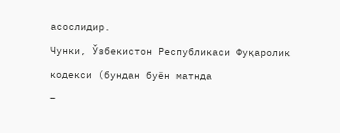асослидир.
Чунки, Ўзбекистон Республикаси Фуқаролик кодекси (бундан буён матнда
–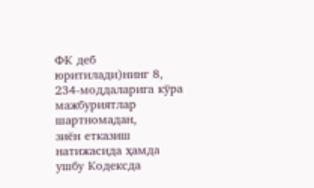ФК деб юритилади)нинг 8, 234-моддаларига кўра мажбуриятлар шартномадан,
зиён етказиш натижасида ҳамда ушбу Кодексда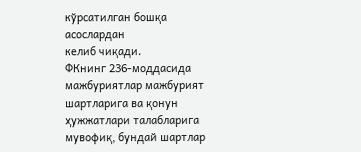кўрсатилган бошқа асослардан
келиб чиқади.
ФКнинг 236-моддасида мажбуриятлар мажбурият шартларига ва қонун
ҳужжатлари талабларига мувофиқ, бундай шартлар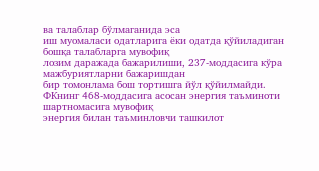ва талаблар бўлмаганида эса
иш муомаласи одатларига ёки одатда қўйиладиган бошқа талабларга мувофиқ
лозим даражада бажарилиши, 237-моддасига кўра мажбуриятларни бажаришдан
бир томонлама бош тортишга йўл қўйилмайди.
ФКнинг 468-моддасига асосан энергия таъминоти шартномасига мувофиқ
энергия билан таъминловчи ташкилот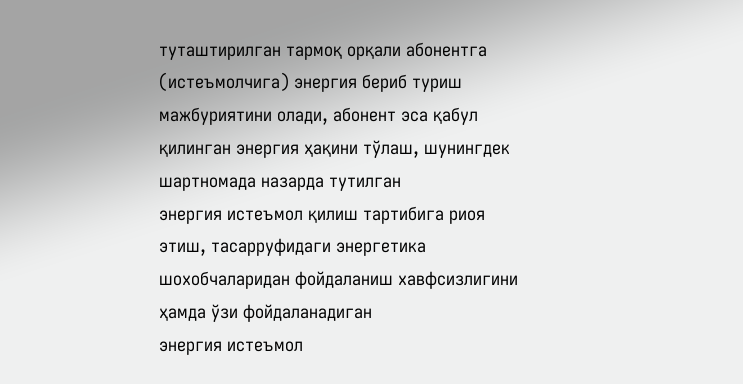туташтирилган тармоқ орқали абонентга
(истеъмолчига) энергия бериб туриш мажбуриятини олади, абонент эса қабул
қилинган энергия ҳақини тўлаш, шунингдек шартномада назарда тутилган
энергия истеъмол қилиш тартибига риоя этиш, тасарруфидаги энергетика
шохобчаларидан фойдаланиш хавфсизлигини ҳамда ўзи фойдаланадиган
энергия истеъмол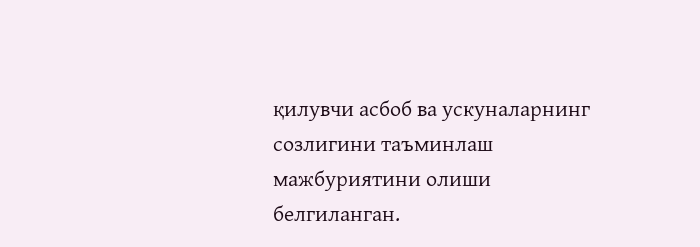қилувчи асбоб ва ускуналарнинг созлигини таъминлаш
мажбуриятини олиши белгиланган.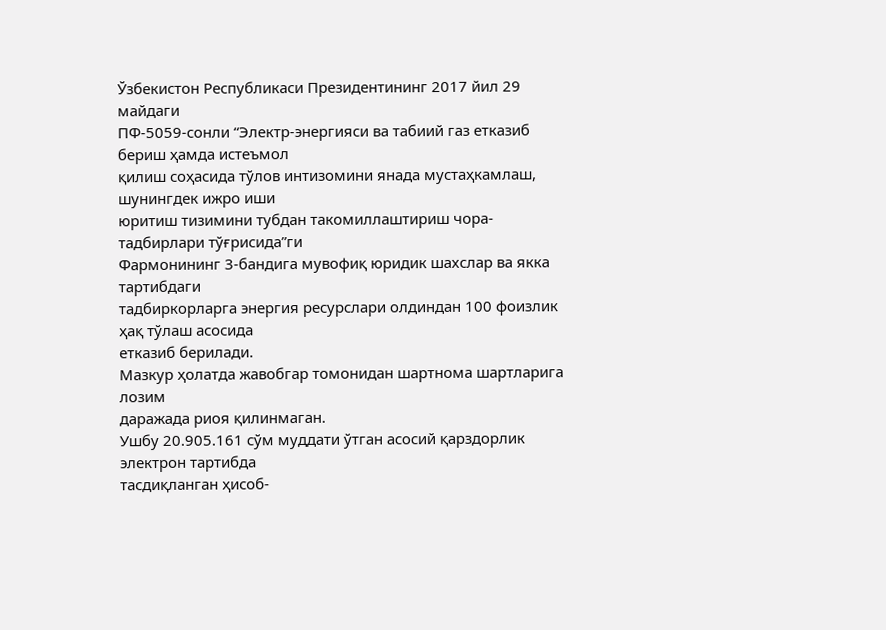Ўзбекистон Республикаси Президентининг 2017 йил 29 майдаги
ПФ-5059-сонли “Электр-энергияси ва табиий газ етказиб бериш ҳамда истеъмол
қилиш соҳасида тўлов интизомини янада мустаҳкамлаш, шунингдек ижро иши
юритиш тизимини тубдан такомиллаштириш чора-тадбирлари тўғрисида”ги
Фармонининг 3-бандига мувофиқ юридик шахслар ва якка тартибдаги
тадбиркорларга энергия ресурслари олдиндан 100 фоизлик ҳақ тўлаш асосида
етказиб берилади.
Мазкур ҳолатда жавобгар томонидан шартнома шартларига лозим
даражада риоя қилинмаган.
Ушбу 20.905.161 сўм муддати ўтган асосий қарздорлик электрон тартибда
тасдиқланган ҳисоб-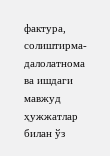фактура, солиштирма-далолатнома ва ишдаги мавжуд
ҳужжатлар билан ўз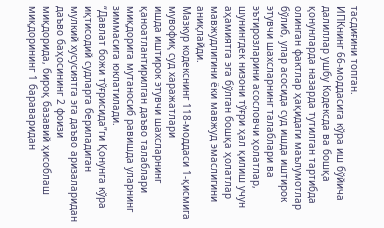тасдиғини топган.
ИПКнинг 66-моддасига кўра иш бўйича далиллар ушбу Кодексда ва бошқа
қонунларда назарда тутилган тартибда олинган фактлар ҳақидаги маълумотлар
бўлиб, улар асосида суд ишда иштирок этувчи шахсларнинг талаблари ва
эътирозларини асословчи ҳолатлар, шунингдек низони тўғри ҳал қилиш учун
аҳамиятга эга бўлган бошқа ҳолатлар мавжудлигини ёки мавжуд эмаслигини
аниқлайди.
Мазкур кодекснинг 118-моддаси 1-қисмига мувофиқ суд харажатлари
ишда иштирок этувчи шахсларнинг қаноатлантирилган даъво талаблари
миқдорига мутаносиб равишда уларнинг зиммасига юклатилади.
“Давлат божи тўғрисида”ги Қонунга кўра иқтисодий судларга бериладиган
мулкий хусусиятга эга даъво аризаларидан даъво баҳосининг 2 фоизи
миқдорида, бироқ базавий ҳисоблаш миқдорининг 1 бараваридан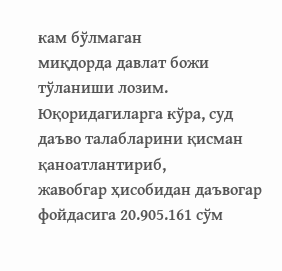кам бўлмаган
миқдорда давлат божи тўланиши лозим.
Юқоридагиларга кўра, суд даъво талабларини қисман қаноатлантириб,
жавобгар ҳисобидан даъвогар фойдасига 20.905.161 сўм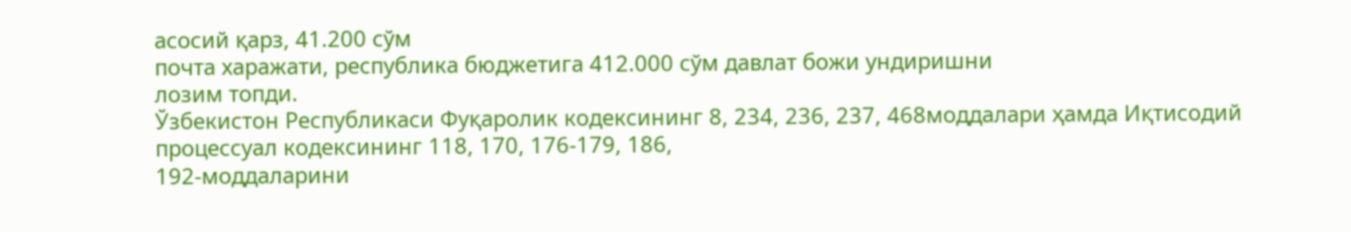асосий қарз, 41.200 сўм
почта харажати, республика бюджетига 412.000 сўм давлат божи ундиришни
лозим топди.
Ўзбекистон Республикаси Фуқаролик кодексининг 8, 234, 236, 237, 468моддалари ҳамда Иқтисодий процессуал кодексининг 118, 170, 176-179, 186,
192-моддаларини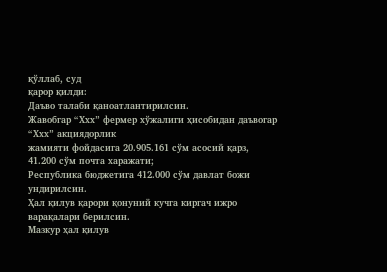қўллаб, суд
қарор қилди:
Даъво талаби қаноатлантирилсин.
Жавобгар “Ххх” фермер хўжалиги ҳисобидан даъвогар “Ххх” акциядорлик
жамияти фойдасига 20.905.161 сўм асосий қарз, 41.200 сўм почта харажати;
Республика бюджетига 412.000 сўм давлат божи ундирилсин.
Ҳал қилув қарори қонуний кучга киргач ижро варақалари берилсин.
Мазкур ҳал қилув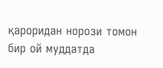қароридан норози томон бир ой муддатда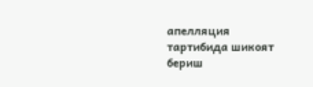апелляция
тартибида шикоят бериш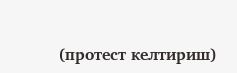(протест келтириш)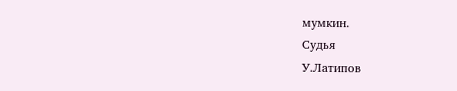мумкин.
Судья
У.Латипов